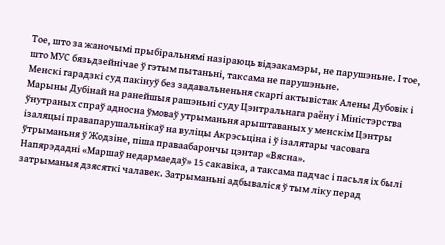Тое, што за жаночымі прыбіральнямі назіраюць відэакамэры, не парушэньне. І тое, што МУС бязьдзейнічае ў гэтым пытаньні, таксама не парушэньне.
Менскі гарадзкі суд пакінуў без задавальненьня скаргі актывістак Алены Дубовік і Марыны Дубінай на ранейшыя рашэньні суду Цэнтральнага раёну і Міністэрства ўнутраных спраў адносна ўмоваў утрыманьня арыштаваных у менскім Цэнтры ізаляцыі правапарушальнікаў на вуліцы Акрэсьціна і ў ізалятары часовага ўтрыманьня ў Жодзіне, піша праваабарончы цэнтар «Вясна».
Напярэдадні «Маршаў недармаедаў» 15 сакавіка, а таксама падчас і пасьля іх былі затрыманыя дзясяткі чалавек. Затрыманьні адбываліся ў тым ліку перад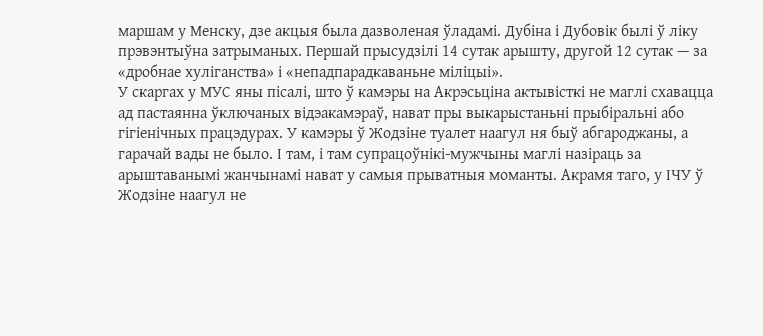маршам у Менску, дзе акцыя была дазволеная ўладамі. Дубіна і Дубовік былі ў ліку прэвэнтыўна затрыманых. Першай прысудзілі 14 сутак арышту, другой 12 сутак — за «дробнае хуліганства» і «непадпарадкаваньне міліцыі».
У скаргах у МУС яны пісалі, што ў камэры на Акрэсьціна актывісткі не маглі схавацца ад пастаянна ўключаных відэакамэраў, нават пры выкарыстаньні прыбіральні або гігіенічных працэдурах. У камэры ў Жодзіне туалет наагул ня быў абгароджаны, а гарачай вады не было. І там, і там супрацоўнікі-мужчыны маглі назіраць за арыштаванымі жанчынамі нават у самыя прыватныя моманты. Акрамя таго, у ІЧУ ў Жодзіне наагул не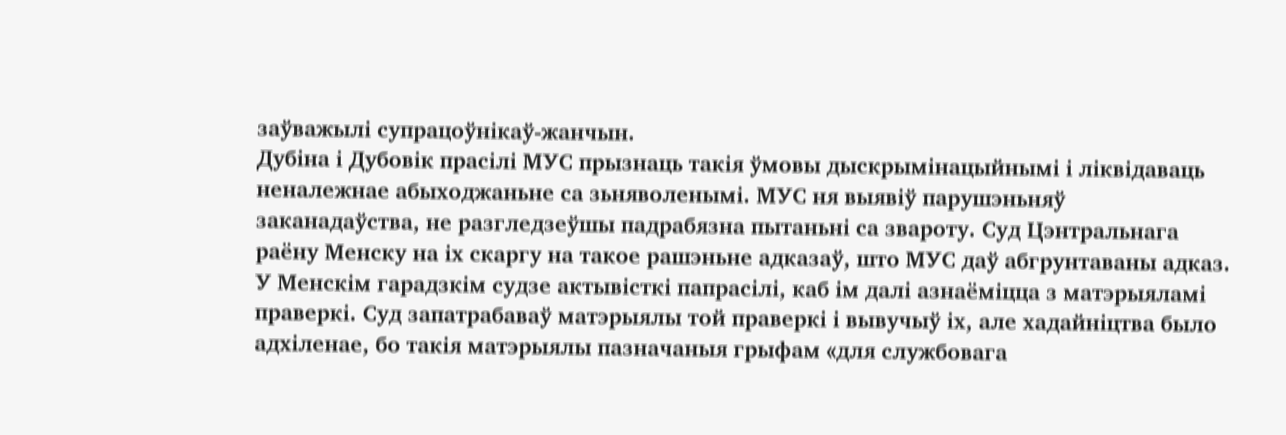заўважылі супрацоўнікаў-жанчын.
Дубіна і Дубовік прасілі МУС прызнаць такія ўмовы дыскрымінацыйнымі і ліквідаваць неналежнае абыходжаньне са зьняволенымі. МУС ня выявіў парушэньняў заканадаўства, не разгледзеўшы падрабязна пытаньні са звароту. Суд Цэнтральнага раёну Менску на іх скаргу на такое рашэньне адказаў, што МУС даў абгрунтаваны адказ.
У Менскім гарадзкім судзе актывісткі папрасілі, каб ім далі азнаёміцца з матэрыяламі праверкі. Суд запатрабаваў матэрыялы той праверкі і вывучыў іх, але хадайніцтва было адхіленае, бо такія матэрыялы пазначаныя грыфам «для службовага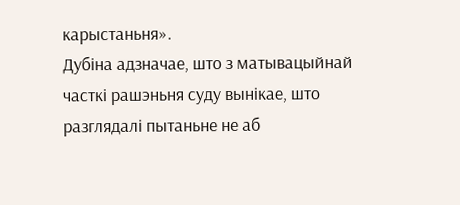карыстаньня».
Дубіна адзначае, што з матывацыйнай часткі рашэньня суду вынікае, што разглядалі пытаньне не аб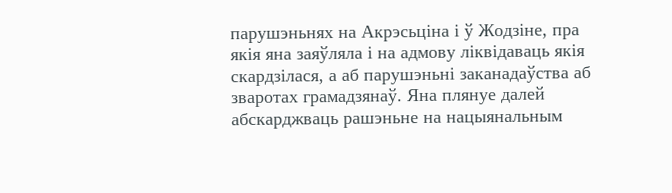парушэньнях на Акрэсьціна і ў Жодзіне, пра якія яна заяўляла і на адмову ліквідаваць якія скардзілася, а аб парушэньні заканадаўства аб зваротах грамадзянаў. Яна плянуе далей абскарджваць рашэньне на нацыянальным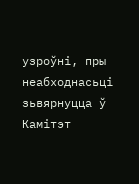узроўні, пры неабходнасьці зьвярнуцца ў Камітэт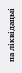па ліквідацыі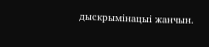дыскрымінацыі жанчын.